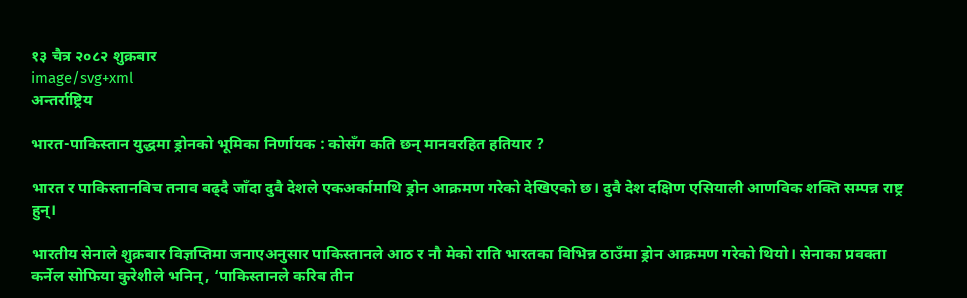१३ चैत्र २०८२ शुक्रबार
image/svg+xml
अन्तर्राष्ट्रिय

भारत-पाकिस्तान युद्धमा ड्रोनको भूमिका निर्णायक : कोसँग कति छन् मानवरहित हतियार ?

भारत र पाकिस्तानबिच तनाव बढ्दै जाँदा दुवै देशले एकअर्कामाथि ड्रोन आक्रमण गरेको देखिएको छ। दुवै देश दक्षिण एसियाली आणविक शक्ति सम्पन्न राष्ट्र हुन्।

भारतीय सेनाले शुक्रबार विज्ञप्तिमा जनाएअनुसार पाकिस्तानले आठ र नौ मेको राति भारतका विभिन्न ठाउँमा ड्रोन आक्रमण गरेको थियो। सेनाका प्रवक्ता कर्नेल सोफिया कुरेशीले भनिन्, ‘पाकिस्तानले करिब तीन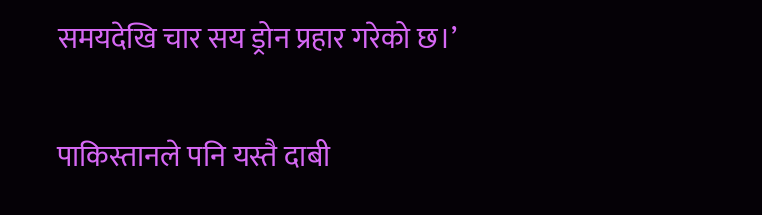समयदेखि चार सय ड्रोन प्रहार गरेको छ।’

पाकिस्तानले पनि यस्तै दाबी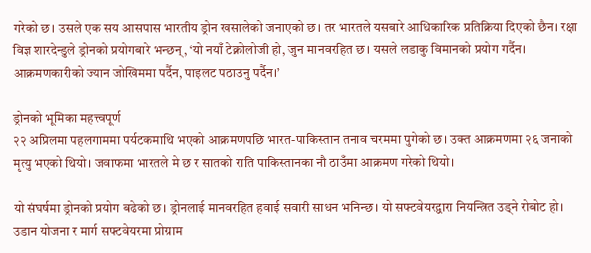गरेको छ। उसले एक सय आसपास भारतीय ड्रोन खसालेको जनाएको छ। तर भारतले यसबारे आधिकारिक प्रतिक्रिया दिएको छैन। रक्षा विज्ञ शारदेन्डुले ड्रोनको प्रयोगबारे भन्छन्, ‘यो नयाँ टेक्नोलोजी हो, जुन मानवरहित छ। यसले लडाकु विमानको प्रयोग गर्दैन। आक्रमणकारीको ज्यान जोखिममा पर्दैन, पाइलट पठाउनु पर्दैन।’

ड्रोनको भूमिका महत्त्वपूर्ण
२२ अप्रिलमा पहलगाममा पर्यटकमाथि भएको आक्रमणपछि भारत-पाकिस्तान तनाव चरममा पुगेको छ। उक्त आक्रमणमा २६ जनाको मृत्यु भएको थियो। जवाफमा भारतले मे छ र सातको राति पाकिस्तानका नौ ठाउँमा आक्रमण गरेको थियो।

यो संघर्षमा ड्रोनको प्रयोग बढेको छ। ड्रोनलाई मानवरहित हवाई सवारी साधन भनिन्छ। यो सफ्टवेयरद्वारा नियन्त्रित उड्ने रोबोट हो। उडान योजना र मार्ग सफ्टवेयरमा प्रोग्राम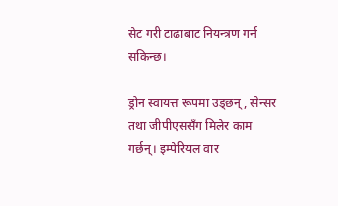सेट गरी टाढाबाट नियन्त्रण गर्न सकिन्छ।

ड्रोन स्वायत्त रूपमा उड्छन्, सेन्सर तथा जीपीएससँग मिलेर काम गर्छन्। इम्पेरियल वार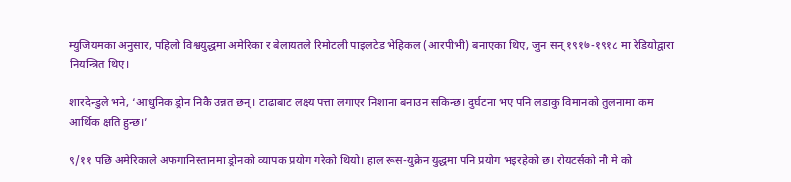म्युजियमका अनुसार, पहिलो विश्वयुद्धमा अमेरिका र बेलायतले रिमोटली पाइलटेड भेहिकल (आरपीभी) बनाएका थिए, जुन सन् १९१७-१९१८ मा रेडियोद्वारा नियन्त्रित थिए।

शारदेन्डुले भने, ‘आधुनिक ड्रोन निकै उन्नत छन्। टाढाबाट लक्ष्य पत्ता लगाएर निशाना बनाउन सकिन्छ। दुर्घटना भए पनि लडाकु विमानको तुलनामा कम आर्थिक क्षति हुन्छ।’

९/११ पछि अमेरिकाले अफगानिस्तानमा ड्रोनको व्यापक प्रयोग गरेको थियो। हाल रूस-युक्रेन युद्धमा पनि प्रयोग भइरहेको छ। रोयटर्सको नौ मे को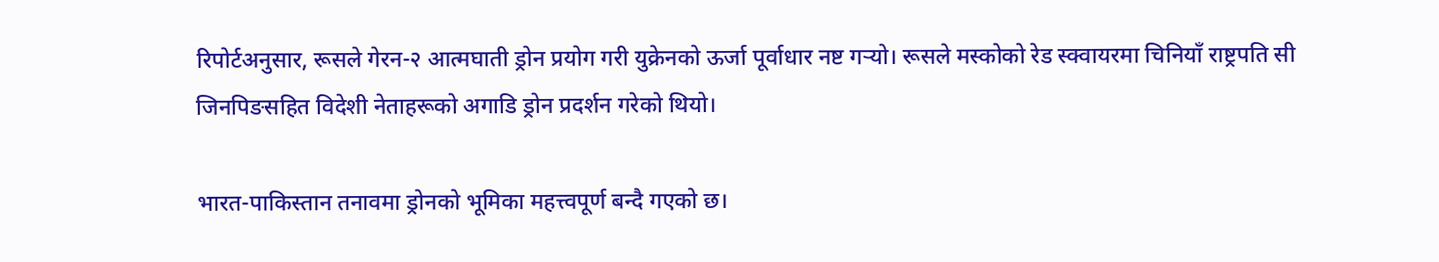रिपोर्टअनुसार, रूसले गेरन-२ आत्मघाती ड्रोन प्रयोग गरी युक्रेनको ऊर्जा पूर्वाधार नष्ट गर्‍यो। रूसले मस्कोको रेड स्क्वायरमा चिनियाँ राष्ट्रपति सी जिनपिङसहित विदेशी नेताहरूको अगाडि ड्रोन प्रदर्शन गरेको थियो।

भारत-पाकिस्तान तनावमा ड्रोनको भूमिका महत्त्वपूर्ण बन्दै गएको छ।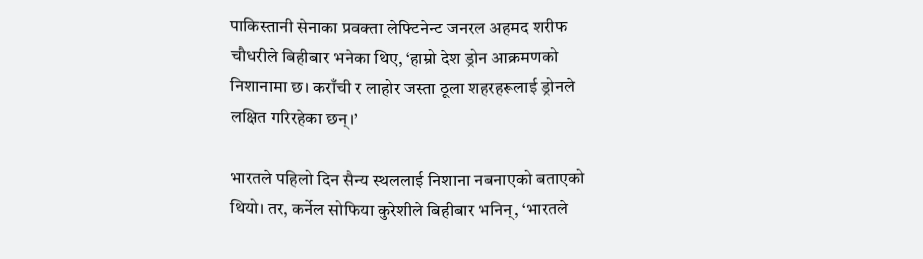पाकिस्तानी सेनाका प्रवक्ता लेफ्टिनेन्ट जनरल अहमद शरीफ चौधरीले बिहीबार भनेका थिए, ‘हाम्रो देश ड्रोन आक्रमणको निशानामा छ। कराँची र लाहोर जस्ता ठूला शहरहरूलाई ड्रोनले लक्षित गरिरहेका छन्।’

भारतले पहिलो दिन सैन्य स्थललाई निशाना नबनाएको बताएको थियो। तर, कर्नेल सोफिया कुरेशीले बिहीबार भनिन्, ‘भारतले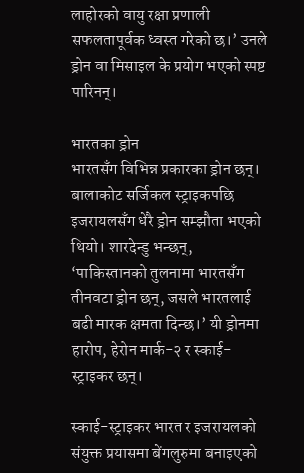लाहोरको वायु रक्षा प्रणाली सफलतापूर्वक ध्वस्त गरेको छ।’ उनले ड्रोन वा मिसाइल के प्रयोग भएको स्पष्ट पारिनन्।

भारतका ड्रोन
भारतसँग विभिन्न प्रकारका ड्रोन छन्। बालाकोट सर्जिकल स्ट्राइकपछि इजरायलसँग धेरै ड्रोन सम्झौता भएको थियो। शारदेन्डु भन्छन्, ‘पाकिस्तानको तुलनामा भारतसँग तीनवटा ड्रोन छन्, जसले भारतलाई बढी मारक क्षमता दिन्छ।’ यी ड्रोनमा हारोप, हेरोन मार्क-२ र स्काई-स्ट्राइकर छन्।

स्काई-स्ट्राइकर भारत र इजरायलको संयुक्त प्रयासमा बेंगलुरुमा बनाइएको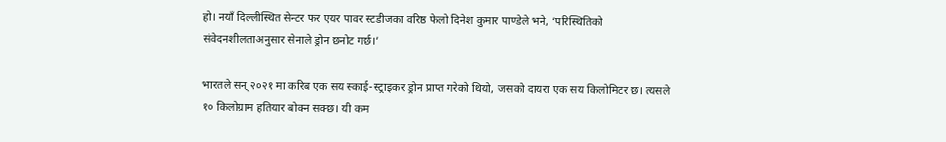हो। नयाँ दिल्लीस्थित सेन्टर फर एयर पावर स्टडीजका वरिष्ठ फेलो दिनेश कुमार पाण्डेले भने, ‘परिस्थितिको संवेदनशीलताअनुसार सेनाले ड्रोन छनोट गर्छ।’

भारतले सन् २०२१ मा करिब एक सय स्काई-स्ट्राइकर ड्रोन प्राप्त गरेको थियो, जसको दायरा एक सय किलोमिटर छ। त्यसले १० किलोग्राम हतियार बोक्न सक्छ। यी कम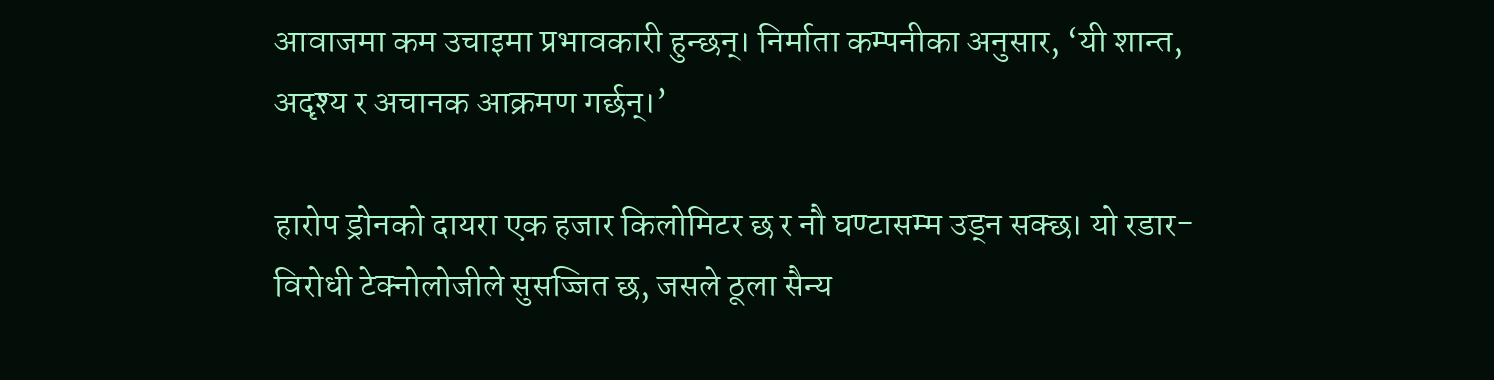आवाजमा कम उचाइमा प्रभावकारी हुन्छन्। निर्माता कम्पनीका अनुसार, ‘यी शान्त, अदृश्य र अचानक आक्रमण गर्छन्।’

हारोप ड्रोनको दायरा एक हजार किलोमिटर छ र नौ घण्टासम्म उड्न सक्छ। यो रडार-विरोधी टेक्नोलोजीले सुसज्जित छ, जसले ठूला सैन्य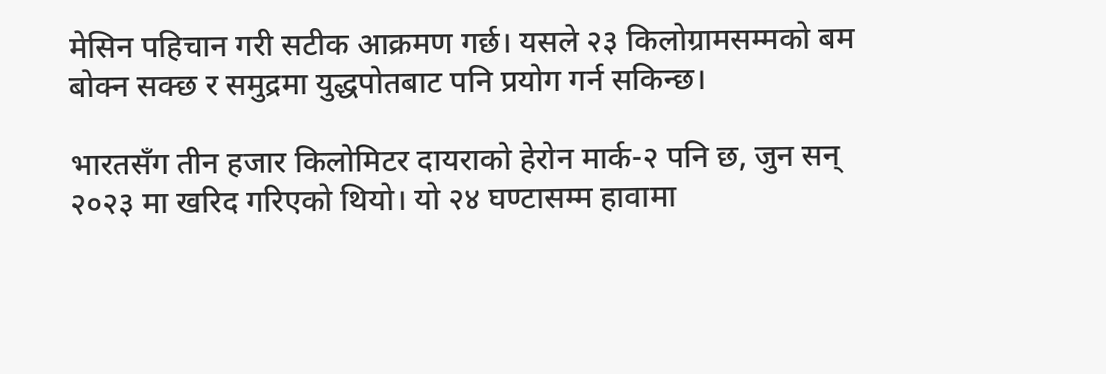मेसिन पहिचान गरी सटीक आक्रमण गर्छ। यसले २३ किलोग्रामसम्मको बम बोक्न सक्छ र समुद्रमा युद्धपोतबाट पनि प्रयोग गर्न सकिन्छ।

भारतसँग तीन हजार किलोमिटर दायराको हेरोन मार्क-२ पनि छ, जुन सन् २०२३ मा खरिद गरिएको थियो। यो २४ घण्टासम्म हावामा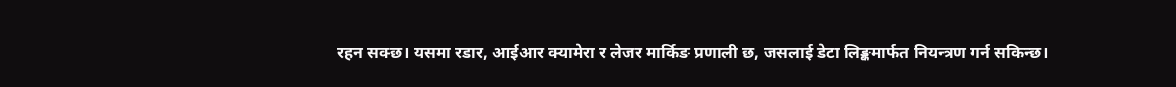रहन सक्छ। यसमा रडार, आईआर क्यामेरा र लेजर मार्किङ प्रणाली छ, जसलाई डेटा लिङ्कमार्फत नियन्त्रण गर्न सकिन्छ।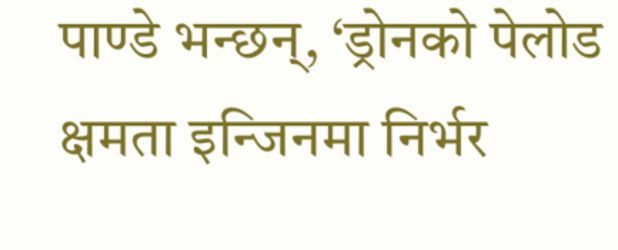पाण्डे भन्छन्, ‘ड्रोनको पेलोड क्षमता इन्जिनमा निर्भर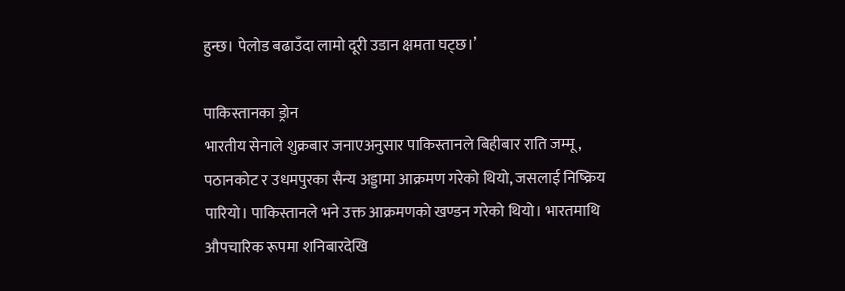हुन्छ। पेलोड बढाउँदा लामो दूरी उडान क्षमता घट्छ।’

पाकिस्तानका ड्रोन
भारतीय सेनाले शुक्रबार जनाएअनुसार पाकिस्तानले बिहीबार राति जम्मू, पठानकोट र उधमपुरका सैन्य अड्डामा आक्रमण गरेको थियो, जसलाई निष्क्रिय पारियो। पाकिस्तानले भने उक्त आक्रमणको खण्डन गरेको थियो। भारतमाथि औपचारिक रूपमा शनिबारदेखि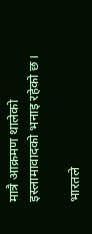मात्रै आक्रमण थालेको इस्लामावादको भनाइ रहेको छ।

भारतले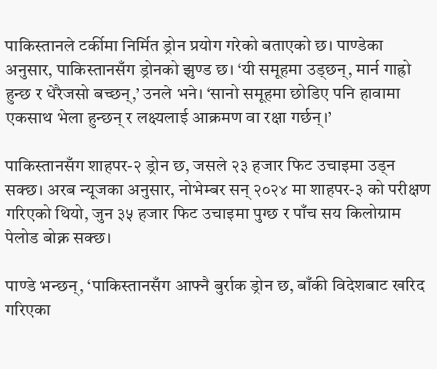पाकिस्तानले टर्कीमा निर्मित ड्रोन प्रयोग गरेको बताएको छ। पाण्डेका अनुसार, पाकिस्तानसँग ड्रोनको झुण्ड छ। ‘यी समूहमा उड्छन्, मार्न गाह्रो हुन्छ र धेरैजसो बच्छन्,’ उनले भने। ‘सानो समूहमा छोडिए पनि हावामा एकसाथ भेला हुन्छन् र लक्ष्यलाई आक्रमण वा रक्षा गर्छन्।’

पाकिस्तानसँग शाहपर-२ ड्रोन छ, जसले २३ हजार फिट उचाइमा उड्न सक्छ। अरब न्यूजका अनुसार, नोभेम्बर सन् २०२४ मा शाहपर-३ को परीक्षण गरिएको थियो, जुन ३५ हजार फिट उचाइमा पुग्छ र पाँच सय किलोग्राम पेलोड बोक्न सक्छ।

पाण्डे भन्छन्, ‘पाकिस्तानसँग आफ्नै बुर्राक ड्रोन छ, बाँकी विदेशबाट खरिद गरिएका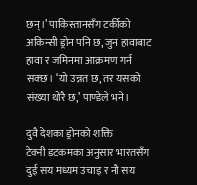छन्।’ पाकिस्तानसँग टर्कीको अकिन्सी ड्रोन पनि छ, जुन हावाबाट हावा र जमिनमा आक्रमण गर्न सक्छ। ‘यो उन्नत छ, तर यसको संख्या थोरै छ,’ पाण्डेले भने।

दुवै देशका ड्रोनको शक्ति
टेक्नी डटकमका अनुसार भारतसँग दुई सय मध्यम उचाइ र नौ सय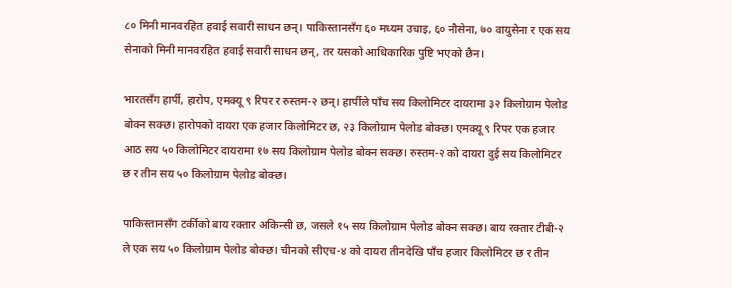८० मिनी मानवरहित हवाई सवारी साधन छन्। पाकिस्तानसँग ६० मध्यम उचाइ, ६० नौसेना, ७० वायुसेना र एक सय सेनाको मिनी मानवरहित हवाई सवारी साधन छन्, तर यसको आधिकारिक पुष्टि भएको छैन।

भारतसँग हार्पी, हारोप, एमक्यू ९ रिपर र रुस्तम-२ छन्। हार्पीले पाँच सय किलोमिटर दायरामा ३२ किलोग्राम पेलोड बोक्न सक्छ। हारोपको दायरा एक हजार किलोमिटर छ, २३ किलोग्राम पेलोड बोक्छ। एमक्यू ९ रिपर एक हजार आठ सय ५० किलोमिटर दायरामा १७ सय किलोग्राम पेलोड बोक्न सक्छ। रुस्तम-२ को दायरा दुई सय किलोमिटर छ र तीन सय ५० किलोग्राम पेलोड बोक्छ।

पाकिस्तानसँग टर्कीको बाय रक्तार अकिन्सी छ, जसले १५ सय किलोग्राम पेलोड बोक्न सक्छ। बाय रक्तार टीबी-२ ले एक सय ५० किलोग्राम पेलोड बोक्छ। चीनको सीएच-४ को दायरा तीनदेखि पाँच हजार किलोमिटर छ र तीन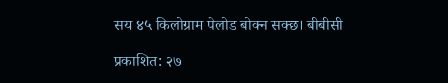सय ४५ किलोग्राम पेलोड बोक्न सक्छ। बीबीसी

प्रकाशित: २७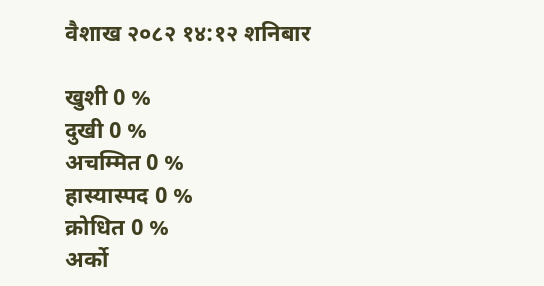वैशाख २०८२ १४:१२ शनिबार

खुशी 0 %
दुखी 0 %
अचम्मित 0 %
हास्यास्पद 0 %
क्रोधित 0 %
अर्को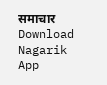समाचार
Download Nagarik App